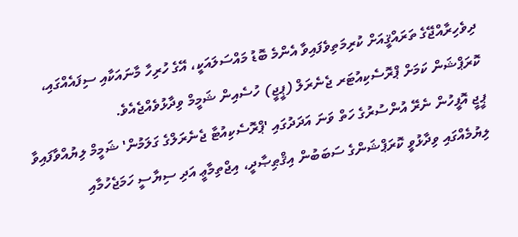ދިވެހިރާއްޖޭގެ ތަރައްޤީއަށް ކުރިމަތިވެފައިވާ އެންމެ ބޮޑު މައްސަލައަކީ، އޭގެ ހުރިހާ މާނައަކާއި ސިފައެއްގައި، ކޮރަޕްޝަން ކަމަށް ޕްރޮސެކިއުޓަރ ޖެނެރަލް (ޕީޖީ) ހުސެއިން ޝަމީމް ވިދާޅުވެއްޖެއެވެ.
ޕީޖީ އޮފީހުން ނެރޭ އުންސުރުގެ ހަތް ވަނަ އަދަދުގައި 'ޕްރޮސެކިއުޓާ ޖެނެރަލްގެ ގަލަމުން' ޝަމީމް ލިޔުއްވާފައިވާ ލިޔުމެއްގައި ވިދާޅުވީ ކޮރަޕްޝަންގެ ސަބަބުން އިޤްޠިޞާދީ، އިޖްތިމާޢީ އަދި ސިޔާސީ ހަމަޖެހުމާއި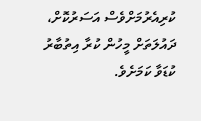ކުރިއެރުމަށްވެސް އަސަރުކޮށް، ދައުލަތަށް މީހުން ކުރާ އިތުބާރު ކުޑަވާ ކަމަށެވެ.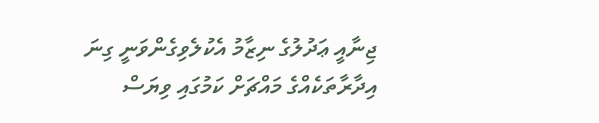ޖިނާއީ ޢަދުލުގެ ނިޒާމު އެކުލެވިގެންވަނީ ގިނަ އިދާރާތަކެއްގެ މައްޗަށް ކަމުގައި ވިޔަސް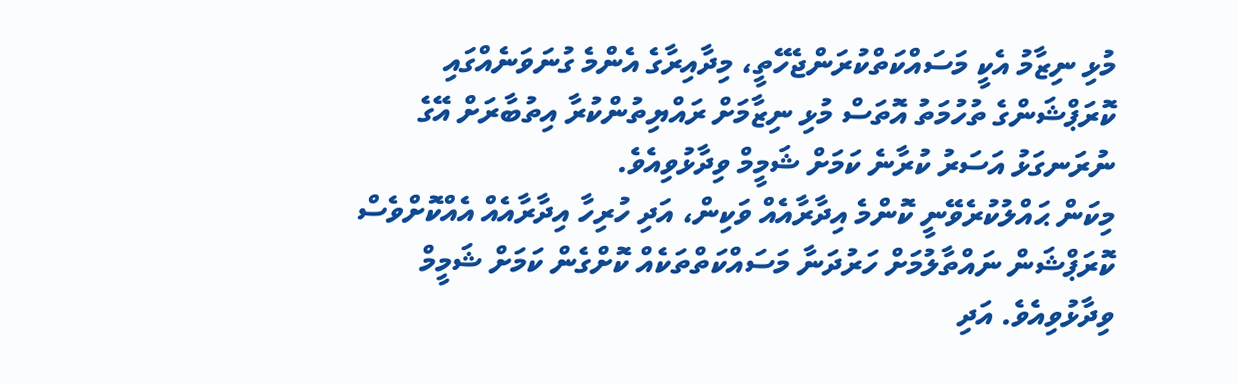މުޅި ނިޒާމު އެކީ މަސައްކަތްކުރަންޖެހޭތީ، މިދާއިރާގެ އެންމެ ގުނަވަނެއްގައި ކޮރަޕްޝަންގެ ތުހުމަތު އޮތަސް މުޅި ނިޒާމަށް ރައްޔިތުންކުރާ އިތުބާރަށް އޭގެ ނުރަނގަޅު އަސަރު ކުރާނެ ކަމަށް ޝަމީމް ވިދާޅުވިއެވެ.
މިކަން ޙައްލުކުރެވޭނީ ކޮންމެ އިދާރާއެއް ވަކިން، އަދި ހުރިހާ އިދާރާއެއް އެއްކޮށްވެސް ކޮރަޕްޝަން ނައްތާލުމަށް ހަރުދަނާ މަސައްކަތްތަކެއް ކޮށްގެން ކަމަށް ޝަމީމް ވިދާޅުވިއެވެ. އަދި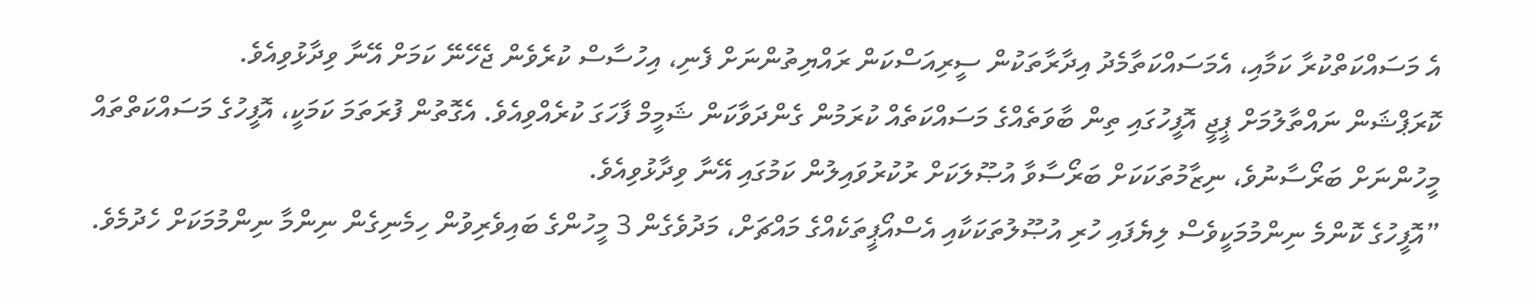އެ މަސައްކަތްކުރާ ކަމާއި، އެމަސައްކަތާމެދު އިދާރާތަކުން ސީރިއަސްކަން ރައްޔިތުންނަށް ފެނި، އިހުސާސް ކުރެވެން ޖެހޭނޭ ކަމަށް އޭނާ ވިދާޅުވިއެވެ.
ކޮރަޕްޝަން ނައްތާލުމަށް ޕީޖީ އޮފީހުގައި ތިން ބާވަތެއްގެ މަސައްކަތެއް ކުރަމުން ގެންދަވާކަން ޝަމީމް ފާހަގަ ކުރެއްވިއެވެ. އެގޮތުން ފުރަތަމަ ކަމަކީ، އޮފީހުގެ މަސައްކަތްތައް މީހުންނަށް ބަރޯސާނުވެ، ނިޒާމުތަކަކަށް ބަރޯސާވާ އުޞޫލަކަށް ރުކުރުވައިލުން ކަމުގައި އޭނާ ވިދާޅުވިއެވެ.
”އޮފީހުގެ ކޮންމެ ނިންމުމަކީވެސް ލިޔެފައި ހުރި އުޞޫލުތަކަކާއި އެސްއޯޕީތަކެއްގެ މައްޗަށް، މަދުވެގެން 3 މީހުންގެ ބައިވެރިވުން ހިމެނިގެން ނިންމާ ނިންމުމަކަށް ހެދުމެވެ.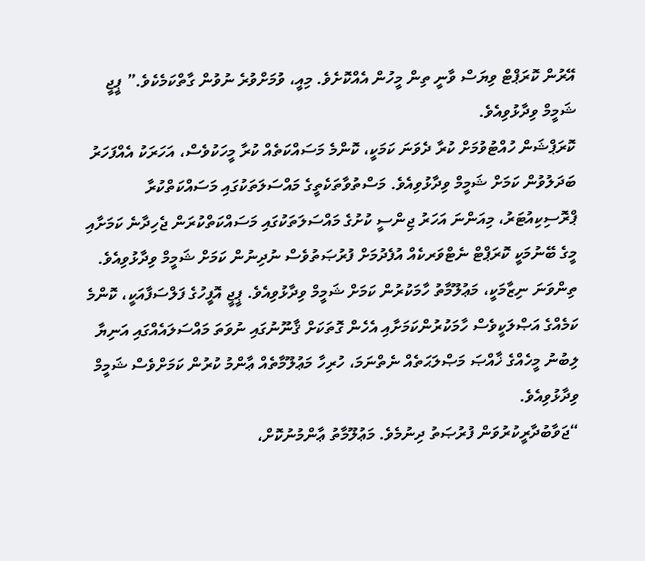އޭރުން ކޮރަޕްޓް ވިޔަސް ވާނީ ތިން މީހުން އެއްކޮށެވެ. މިއީ، ވުމަށްވުރެ ނުވުން ގާތްކަމެކެވެ.” ޕީޖީ ޝަމީމް ވިދާޅުވިއެވެ.
ކޮރަޕްޝަން ހުއްޓުވުމަށް ކުރާ ދެވަނަ ކަމަކީ، ކޮންމެ މަސައްކަތެއް ކުރާ މީހަކުވެސް، އަހަރަކު އެއްފަހަރު ބަދަލުވުން ކަމަށް ޝަމީމް ވިދާޅުވިއެވެ. މަސްތުވާތަކެތީގެ މައްސަލަތަކުގައި މަސައްކަތްކުރާ ޕްރޮސިކިއުޓަރު، މިއަންނަ އަހަރު ޖިންސީ ކުށުގެ މައްސަލަތަކުގައި މަސައްކަތްކުރަން ޖެހިދާނެ ކަމަށާއި މީގެ ބޭނުމަކީ ކޮރަޕްޓް ނެޓްވަރކެއް އުފެދުމަށް ފުރުޞަތުވެސް ނުދިނުން ކަމަށް ޝަމީމް ވިދާޅުވިއެވެ.
ތިންވަނަ ނިޒާމަކީ، މަޢުލޫމާތު ހާމަކުރުން ކަމަށް ޝަމީމް ވިދާޅުވިއެވެ. ޕީޖީ އޮފީހުގެ ފަލްސަފާއަކީ، ކޮންމެ ކަމެއްގެ އަޞްލަކީވެސް ހާމަކުރުންކަމަށާއި އެހެން ގޮތަކަށް ޤާނޫނުގައި ނުވަތަ މައްސަލައެއްގައި އަނިޔާ ލިބުނު މީހެއްގެ ޚާއްޞަ މަޞްލަޙަތެއް ނެތްނަމަ، ހުރިހާ މަޢުލޫމާތެއް ޢާންމު ކުރުން ކަމަށްވެސް ޝަމީމް ވިދާޅުވިއެވެ.
“ޖަވާބުދާރީކުރުވަން ފުރުޞަތު ދިނުމެވެ. މަޢުލޫމާތު ޢާންމުނުކޮށް،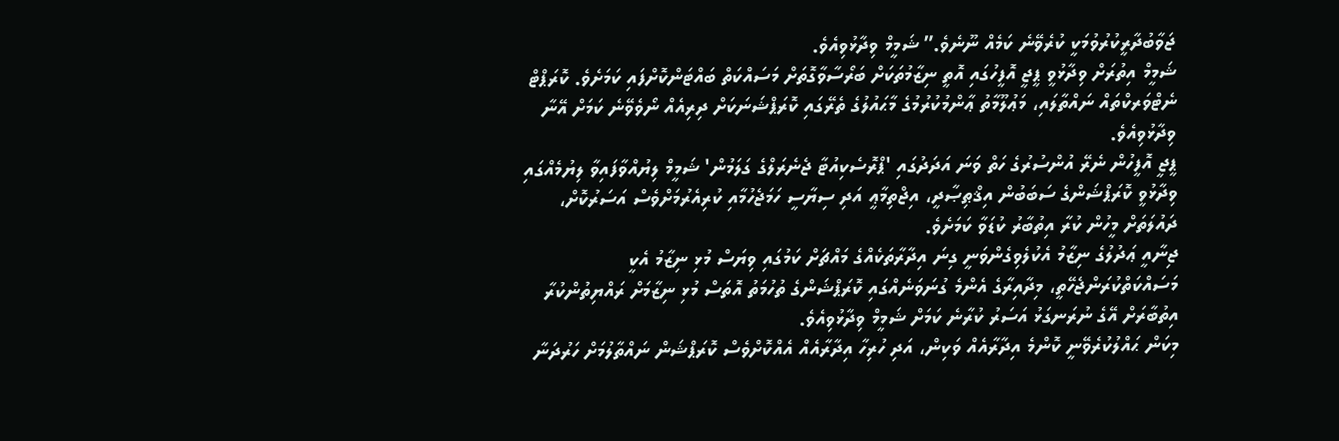ޖަވާބުދާރީކުރުވުމަކީ ކުރެވޭނެ ކަމެއް ނޫނެވެ.” ޝަމީމް ވިދާޅުވިއެވެ.
ޝަމީމް އިތުރަށް ވިދާޅުވީ ޕީޖީ އޮފީހުގައި އޮތީ ނިޒާމުތަކަށް ބަރޯސާވާގޮތަށް މަސައްކަތް ބައްޓަންކޮށްފައި ކަމަށެވެ. ކޮރަޕްޓް ނެޓްވަރކްތައް ނައްތާލައި، މަޢުލޫމާތު ޢާންމުކުރުމުގެ މާޙައުލުގެ ތެރޭގައި ކޮރަޕްޝަނަކަށް ދިރިއެއް ނޯވެވޭނެ ކަމަށް އޭނާ ވިދާޅުވިއެވެ.
ޕީޖީ އޮފީހުން ނެރޭ އުންސުރުގެ ހަތް ވަނަ އަދަދުގައި 'ޕްރޮސެކިއުޓާ ޖެނެރަލްގެ ގަލަމުން' ޝަމީމް ލިޔުއްވާފައިވާ ލިޔުމެއްގައި ވިދާޅުވީ ކޮރަޕްޝަންގެ ސަބަބުން އިޤްޠިޞާދީ، އިޖްތިމާޢީ އަދި ސިޔާސީ ހަމަޖެހުމާއި ކުރިއެރުމަށްވެސް އަސަރުކޮށް، ދައުލަތަށް މީހުން ކުރާ އިތުބާރު ކުޑަވާ ކަމަށެވެ.
ޖިނާއީ ޢަދުލުގެ ނިޒާމު އެކުލެވިގެންވަނީ ގިނަ އިދާރާތަކެއްގެ މައްޗަށް ކަމުގައި ވިޔަސް މުޅި ނިޒާމު އެކީ މަސައްކަތްކުރަންޖެހޭތީ، މިދާއިރާގެ އެންމެ ގުނަވަނެއްގައި ކޮރަޕްޝަންގެ ތުހުމަތު އޮތަސް މުޅި ނިޒާމަށް ރައްޔިތުންކުރާ އިތުބާރަށް އޭގެ ނުރަނގަޅު އަސަރު ކުރާނެ ކަމަށް ޝަމީމް ވިދާޅުވިއެވެ.
މިކަން ޙައްލުކުރެވޭނީ ކޮންމެ އިދާރާއެއް ވަކިން، އަދި ހުރިހާ އިދާރާއެއް އެއްކޮށްވެސް ކޮރަޕްޝަން ނައްތާލުމަށް ހަރުދަނާ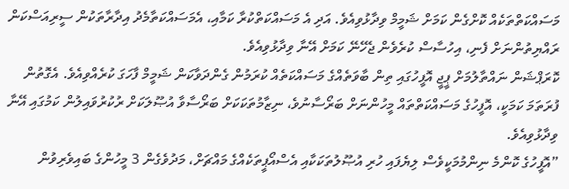މަސައްކަތްތަކެއް ކޮށްގެން ކަމަށް ޝަމީމް ވިދާޅުވިއެވެ. އަދި އެ މަސައްކަތްކުރާ ކަމާއި، އެމަސައްކަތާމެދު އިދާރާތަކުން ސީރިއަސްކަން ރައްޔިތުންނަށް ފެނި، އިހުސާސް ކުރެވެން ޖެހޭނޭ ކަމަށް އޭނާ ވިދާޅުވިއެވެ.
ކޮރަޕްޝަން ނައްތާލުމަށް ޕީޖީ އޮފީހުގައި ތިން ބާވަތެއްގެ މަސައްކަތެއް ކުރަމުން ގެންދަވާކަން ޝަމީމް ފާހަގަ ކުރެއްވިއެވެ. އެގޮތުން ފުރަތަމަ ކަމަކީ، އޮފީހުގެ މަސައްކަތްތައް މީހުންނަށް ބަރޯސާނުވެ، ނިޒާމުތަކަކަށް ބަރޯސާވާ އުޞޫލަކަށް ރުކުރުވައިލުން ކަމުގައި އޭނާ ވިދާޅުވިއެވެ.
”އޮފީހުގެ ކޮންމެ ނިންމުމަކީވެސް ލިޔެފައި ހުރި އުޞޫލުތަކަކާއި އެސްއޯޕީތަކެއްގެ މައްޗަށް، މަދުވެގެން 3 މީހުންގެ ބައިވެރިވުން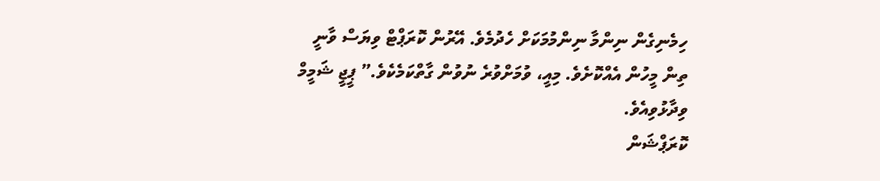ހިމެނިގެން ނިންމާ ނިންމުމަކަށް ހެދުމެވެ. އޭރުން ކޮރަޕްޓް ވިޔަސް ވާނީ ތިން މީހުން އެއްކޮށެވެ. މިއީ، ވުމަށްވުރެ ނުވުން ގާތްކަމެކެވެ.” ޕީޖީ ޝަމީމް ވިދާޅުވިއެވެ.
ކޮރަޕްޝަން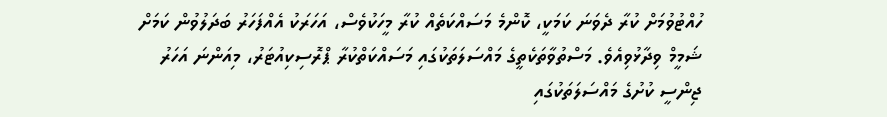ހުއްޓުވުމަށް ކުރާ ދެވަނަ ކަމަކީ، ކޮންމެ މަސައްކަތެއް ކުރާ މީހަކުވެސް، އަހަރަކު އެއްފަހަރު ބަދަލުވުން ކަމަށް ޝަމީމް ވިދާޅުވިއެވެ. މަސްތުވާތަކެތީގެ މައްސަލަތަކުގައި މަސައްކަތްކުރާ ޕްރޮސިކިއުޓަރު، މިއަންނަ އަހަރު ޖިންސީ ކުށުގެ މައްސަލަތަކުގައި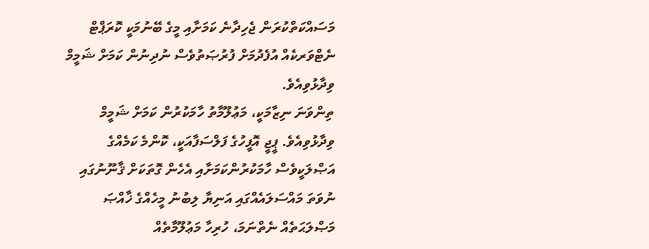މަސައްކަތްކުރަން ޖެހިދާނެ ކަމަށާއި މީގެ ބޭނުމަކީ ކޮރަޕްޓް ނެޓްވަރކެއް އުފެދުމަށް ފުރުޞަތުވެސް ނުދިނުން ކަމަށް ޝަމީމް ވިދާޅުވިއެވެ.
ތިންވަނަ ނިޒާމަކީ، މަޢުލޫމާތު ހާމަކުރުން ކަމަށް ޝަމީމް ވިދާޅުވިއެވެ. ޕީޖީ އޮފީހުގެ ފަލްސަފާއަކީ، ކޮންމެ ކަމެއްގެ އަޞްލަކީވެސް ހާމަކުރުންކަމަށާއި އެހެން ގޮތަކަށް ޤާނޫނުގައި ނުވަތަ މައްސަލައެއްގައި އަނިޔާ ލިބުނު މީހެއްގެ ޚާއްޞަ މަޞްލަޙަތެއް ނެތްނަމަ، ހުރިހާ މަޢުލޫމާތެއް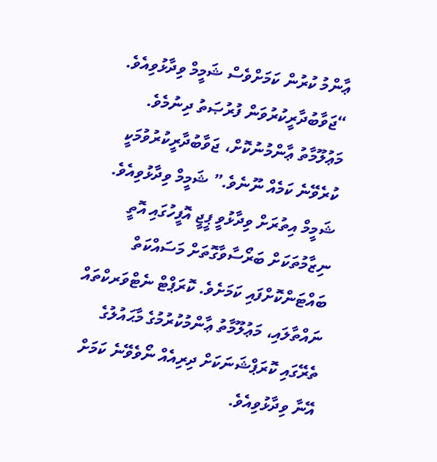ޢާންމު ކުރުން ކަމަށްވެސް ޝަމީމް ވިދާޅުވިއެވެ.
“ޖަވާބުދާރީކުރުވަން ފުރުޞަތު ދިނުމެވެ. މަޢުލޫމާތު ޢާންމުނުކޮށް، ޖަވާބުދާރީކުރުވުމަކީ ކުރެވޭނެ ކަމެއް ނޫނެވެ.” ޝަމީމް ވިދާޅުވިއެވެ.
ޝަމީމް އިތުރަށް ވިދާޅުވީ ޕީޖީ އޮފީހުގައި އޮތީ ނިޒާމުތަކަށް ބަރޯސާވާގޮތަށް މަސައްކަތް ބައްޓަންކޮށްފައި ކަމަށެވެ. ކޮރަޕްޓް ނެޓްވަރކްތައް ނައްތާލައި، މަޢުލޫމާތު ޢާންމުކުރުމުގެ މާޙައުލުގެ ތެރޭގައި ކޮރަޕްޝަނަކަށް ދިރިއެއް ނޯވެވޭނެ ކަމަށް އޭނާ ވިދާޅުވިއެވެ.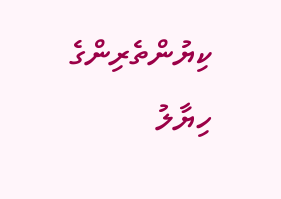ކިޔުންތެރިންގެ ހިޔާލު